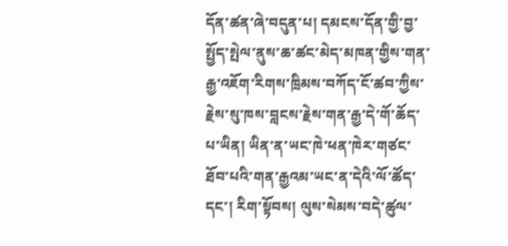དོན་ཚན་ཞེ་བདུན་པ། དམངས་དོན་གྱི་བྱ་སྤྱོད་སྤེལ་ནུས་ཆ་ཚང་མེད་མཁན་གྱིས་གན་རྒྱ་འཇོག་རིགས་ཁྲིམས་བཀོད་ངོ་ཚབ་ཀྱིས་རྗེས་སུ་ཁས་བླངས་རྗེས་གན་རྒྱ་དེ་གོ་ཆོད་པ་ཡིན། ཡིན་ན་ཡང་ཁེ་ཕན་ཁེར་གཙང་ཐོབ་པའི་གན་རྒྱའམ་ཡང་ན་དེའི་ལོ་ཚོད་དང་། རིག་སྟོབས། ལུས་སེམས་བདེ་ཚུལ་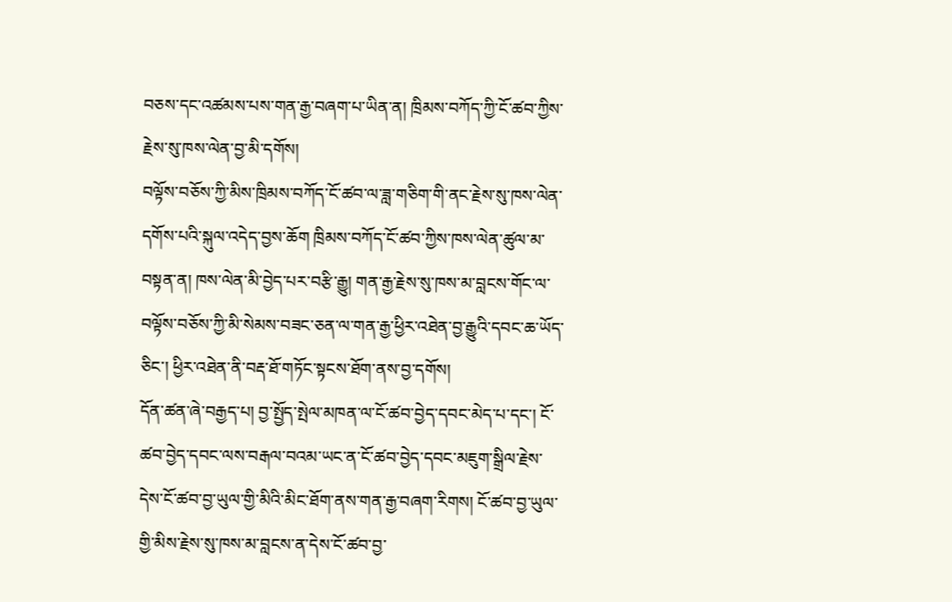བཅས་དང་འཚམས་པས་གན་རྒྱ་བཞག་པ་ཡིན་ན། ཁྲིམས་བཀོད་ཀྱི་ངོ་ཚབ་ཀྱིས་རྗེས་སུ་ཁས་ལེན་བྱ་མི་དགོས།
བལྟོས་བཅོས་ཀྱི་མིས་ཁྲིམས་བཀོད་ངོ་ཚབ་ལ་ཟླ་གཅིག་གི་ནང་རྗེས་སུ་ཁས་ལེན་དགོས་པའི་སྐུལ་འདེད་བྱས་ཆོག ཁྲིམས་བཀོད་ངོ་ཚབ་ཀྱིས་ཁས་ལེན་ཚུལ་མ་བསྟན་ན། ཁས་ལེན་མི་བྱེད་པར་བརྩི་རྒྱུ། གན་རྒྱ་རྗེས་སུ་ཁས་མ་བླངས་གོང་ལ་བལྟོས་བཅོས་ཀྱི་མི་སེམས་བཟང་ཅན་ལ་གན་རྒྱ་ཕྱིར་འཐེན་བྱ་རྒྱུའི་དབང་ཆ་ཡོད་ཅིང་། ཕྱིར་འཐེན་ནི་བརྡ་ཐོ་གཏོང་སྟངས་ཐོག་ནས་བྱ་དགོས།
དོན་ཚན་ཞེ་བརྒྱད་པ། བྱ་སྤྱོད་སྤེལ་མཁན་ལ་ངོ་ཚབ་བྱེད་དབང་མེད་པ་དང་། ངོ་ཚབ་བྱེད་དབང་ལས་བརྒལ་བའམ་ཡང་ན་ངོ་ཚབ་བྱེད་དབང་མཇུག་སྒྲིལ་རྗེས་དེས་ངོ་ཚབ་བྱ་ཡུལ་གྱི་མིའི་མིང་ཐོག་ནས་གན་རྒྱ་བཞག་རིགས། ངོ་ཚབ་བྱ་ཡུལ་གྱི་མིས་རྗེས་སུ་ཁས་མ་བླངས་ན་དེས་ངོ་ཚབ་བྱ་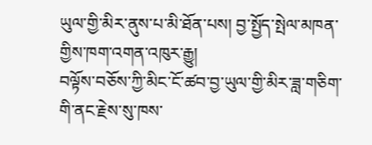ཡུལ་གྱི་མིར་ནུས་པ་མི་ཐོན་པས། བྱ་སྤྱོད་སྤེལ་མཁན་གྱིས་ཁག་འགན་འཁུར་རྒྱུ།
བལྟོས་བཅོས་ཀྱི་མིང་ངོ་ཚབ་བྱ་ཡུལ་གྱི་མིར་ཟླ་གཅིག་གི་ནང་རྗེས་སུ་ཁས་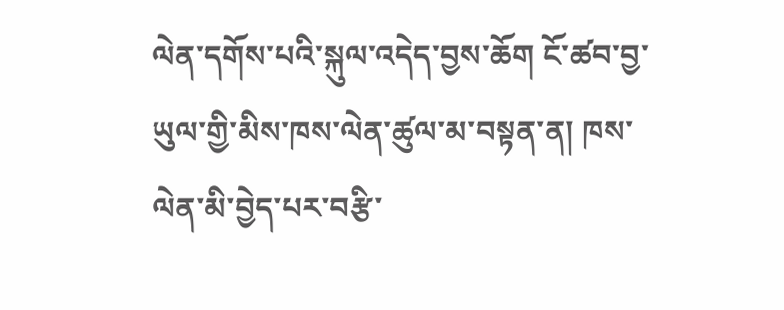ལེན་དགོས་པའི་སྐུལ་འདེད་བྱས་ཆོག ངོ་ཚབ་བྱ་ཡུལ་གྱི་མིས་ཁས་ལེན་ཚུལ་མ་བསྟན་ན། ཁས་ལེན་མི་བྱེད་པར་བརྩི་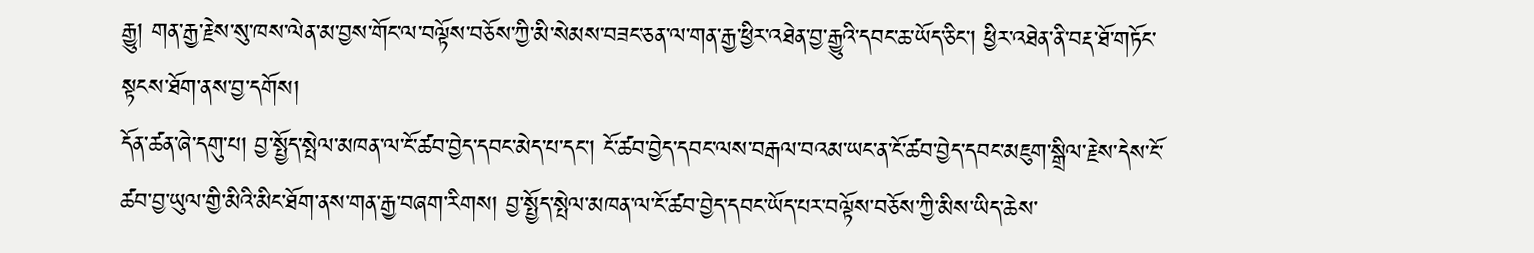རྒྱུ། གན་རྒྱ་རྗེས་སུ་ཁས་ལེན་མ་བྱས་གོང་ལ་བལྟོས་བཅོས་ཀྱི་མི་སེམས་བཟང་ཅན་ལ་གན་རྒྱ་ཕྱིར་འཐེན་བྱ་རྒྱུའི་དབང་ཆ་ཡོད་ཅིང་། ཕྱིར་འཐེན་ནི་བརྡ་ཐོ་གཏོང་སྟངས་ཐོག་ནས་བྱ་དགོས།
དོན་ཚན་ཞེ་དགུ་པ། བྱ་སྤྱོད་སྤེལ་མཁན་ལ་ངོ་ཚབ་བྱེད་དབང་མེད་པ་དང་། ངོ་ཚབ་བྱེད་དབང་ལས་བརྒལ་བའམ་ཡང་ན་ངོ་ཚབ་བྱེད་དབང་མཇུག་སྒྲིལ་རྗེས་དེས་ངོ་ཚབ་བྱ་ཡུལ་གྱི་མིའི་མིང་ཐོག་ནས་གན་རྒྱ་བཞག་རིགས། བྱ་སྤྱོད་སྤེལ་མཁན་ལ་ངོ་ཚབ་བྱེད་དབང་ཡོད་པར་བལྟོས་བཅོས་ཀྱི་མིས་ཡིད་ཆེས་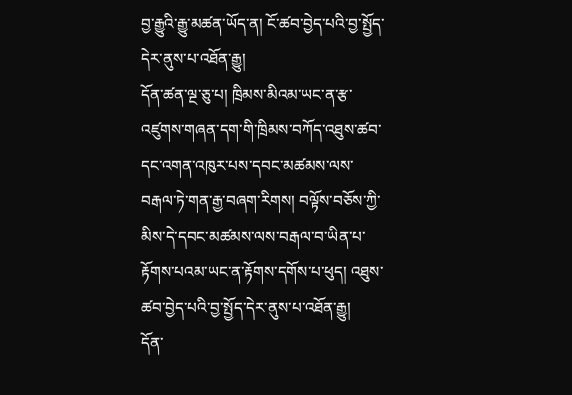བྱ་རྒྱུའི་རྒྱུ་མཚན་ཡོད་ན། ངོ་ཚབ་བྱེད་པའི་བྱ་སྤྱོད་དེར་ནུས་པ་འཐོན་རྒྱུ།
དོན་ཚན་ལྔ་ཅུ་པ། ཁྲིམས་མིའམ་ཡང་ན་རྩ་འཛུགས་གཞན་དག་གི་ཁྲིམས་བཀོད་འཐུས་ཚབ་དང་འགན་འཁུར་པས་དབང་མཚམས་ལས་བརྒལ་ཏེ་གན་རྒྱ་བཞག་རིགས། བལྟོས་བཅོས་ཀྱི་མིས་དེ་དབང་མཚམས་ལས་བརྒལ་བ་ཡིན་པ་རྟོགས་པའམ་ཡང་ན་རྟོགས་དགོས་པ་ཕུད། འཐུས་ཚབ་བྱེད་པའི་བྱ་སྤྱོད་དེར་ནུས་པ་འཐོན་རྒྱུ།
དོན་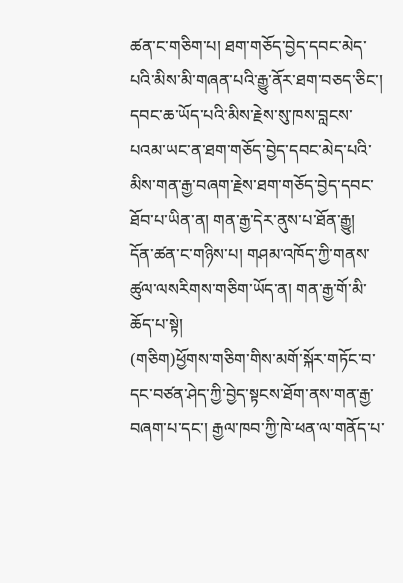ཚན་ང་གཅིག་པ། ཐག་གཅོད་བྱེད་དབང་མེད་པའི་མིས་མི་གཞན་པའི་རྒྱུ་ནོར་ཐག་བཅད་ཅིང་། དབང་ཆ་ཡོད་པའི་མིས་རྗེས་སུ་ཁས་བླངས་པའམ་ཡང་ན་ཐག་གཅོད་བྱེད་དབང་མེད་པའི་མིས་གན་རྒྱ་བཞག་རྗེས་ཐག་གཅོད་བྱེད་དབང་ཐོབ་པ་ཡིན་ན། གན་རྒྱ་དེར་ནུས་པ་ཐོན་རྒྱུ།
དོན་ཚན་ང་གཉིས་པ། གཤམ་འཁོད་ཀྱི་གནས་ཚུལ་ལསརིགས་གཅིག་ཡོད་ན། གན་རྒྱ་གོ་མི་ཆོད་པ་སྟེ།
(གཅིག)ཕྱོགས་གཅིག་གིས་མགོ་སྐོར་གཏོང་བ་དང་བཙན་ཤེད་ཀྱི་བྱེད་སྟངས་ཐོག་ནས་གན་རྒྱ་བཞག་པ་དང་། རྒྱལ་ཁབ་ཀྱི་ཁེ་ཕན་ལ་གནོད་པ་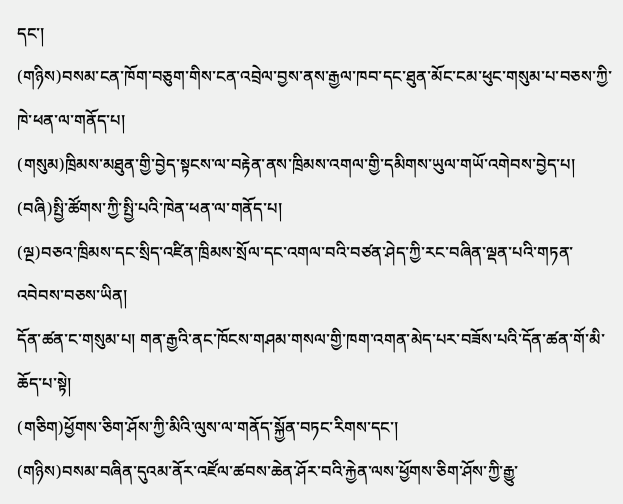དང་།
(གཉིས)བསམ་ངན་ཁོག་བཅུག་གིས་ངན་འབྲེལ་བྱས་ནས་རྒྱལ་ཁབ་དང་ཐུན་མོང་ངམ་ཕུང་གསུམ་པ་བཅས་ཀྱི་ཁེ་ཕན་ལ་གནོད་པ།
(གསུམ)ཁྲིམས་མཐུན་གྱི་བྱེད་སྟངས་ལ་བརྟེན་ནས་ཁྲིམས་འགལ་གྱི་དམིགས་ཡུལ་གཡོ་འགེབས་བྱེད་པ།
(བཞི)སྤྱི་ཚོགས་ཀྱི་སྤྱི་པའི་ཁེན་ཕན་ལ་གནོད་པ།
(ལྔ)བཅའ་ཁྲིམས་དང་སྲིད་འཛིན་ཁྲིམས་སྲོལ་དང་འགལ་བའི་བཙན་ཤེད་ཀྱི་རང་བཞིན་ལྡན་པའི་གཏན་འབེབས་བཅས་ཡིན།
དོན་ཚན་ང་གསུམ་པ། གན་རྒྱའི་ནང་ཁོངས་གཤམ་གསལ་གྱི་ཁག་འགན་མེད་པར་བཟོས་པའི་དོན་ཚན་གོ་མི་ཆོད་པ་སྟེ།
(གཅིག)ཕྱོགས་ཅིག་ཤོས་ཀྱི་མིའི་ལུས་ལ་གནོད་སྐྱོན་བཏང་རིགས་དང་།
(གཉིས)བསམ་བཞིན་དུའམ་ནོར་འཛོལ་ཚབས་ཆེན་ཤོར་བའི་རྐྱེན་ལས་ཕྱོགས་ཅིག་ཤོས་ཀྱི་རྒྱུ་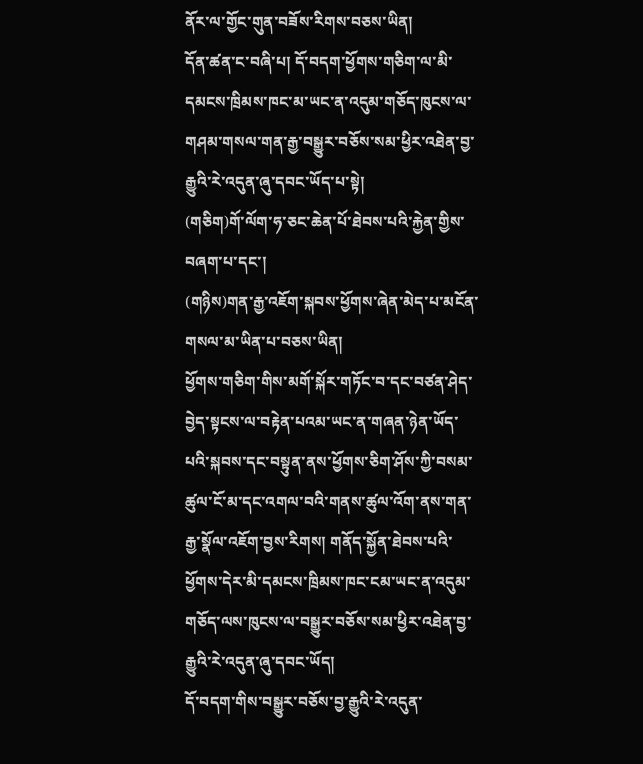ནོར་ལ་གྱོང་གུན་བཟོས་རིགས་བཅས་ཡིན།
དོན་ཚན་ང་བཞི་པ། དོ་བདག་ཕྱོགས་གཅིག་ལ་མི་དམངས་ཁྲིམས་ཁང་མ་ཡང་ན་འདུམ་གཅོད་ཁུངས་ལ་གཤམ་གསལ་གན་རྒྱ་བསྒྱུར་བཅོས་སམ་ཕྱིར་འཐེན་བྱ་རྒྱུའི་རེ་འདུན་ཞུ་དབང་ཡོད་པ་སྟེ།
(གཅིག)གོ་ལོག་ཧ་ཅང་ཆེན་པོ་ཐེབས་པའི་རྐྱེན་གྱིས་བཞག་པ་དང་།
(གཉིས)གན་རྒྱ་འཇོག་སྐབས་ཕྱོགས་ཞེན་མེད་པ་མངོན་གསལ་མ་ཡིན་པ་བཅས་ཡིན།
ཕྱོགས་གཅིག་གིས་མགོ་སྐོར་གཏོང་བ་དང་བཙན་ཤེད་བྱེད་སྟངས་ལ་བརྟེན་པའམ་ཡང་ན་གཞན་ཉེན་ཡོད་པའི་སྐབས་དང་བསྟུན་ནས་ཕྱོགས་ཅིག་ཤོས་ཀྱི་བསམ་ཚུལ་ངོ་མ་དང་འགལ་བའི་གནས་ཚུལ་འོག་ནས་གན་རྒྱ་སྣོལ་འཇོག་བྱས་རིགས། གནོད་སྐྱོན་ཐེབས་པའི་ཕྱོགས་དེར་མི་དམངས་ཁྲིམས་ཁང་ངམ་ཡང་ན་འདུམ་གཅོད་ལས་ཁུངས་ལ་བསྒྱུར་བཅོས་སམ་ཕྱིར་འཐེན་བྱ་རྒྱུའི་རེ་འདུན་ཞུ་དབང་ཡོད།
དོ་བདག་གིས་བསྒྱུར་བཅོས་བྱ་རྒྱུའི་རེ་འདུན་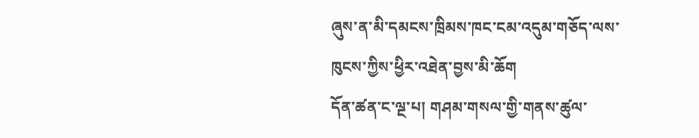ཞུས་ན་མི་དམངས་ཁྲིམས་ཁང་ངམ་འདུམ་གཅོད་ལས་ཁུངས་ཀྱིས་ཕྱིར་འཐེན་བྱས་མི་ཆོག
དོན་ཚན་ང་ལྔ་པ། གཤམ་གསལ་གྱི་གནས་ཚུལ་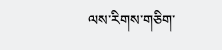ལས་རིགས་གཅིག་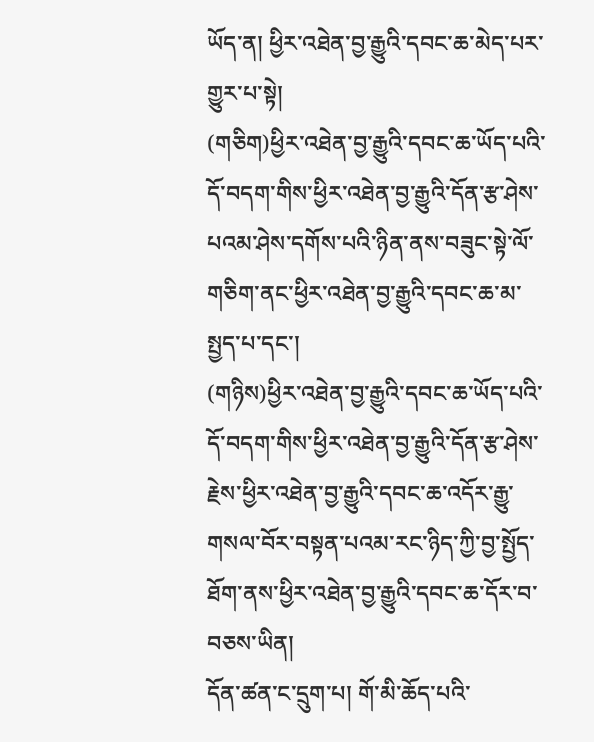ཡོད་ན། ཕྱིར་འཐེན་བྱ་རྒྱུའི་དབང་ཆ་མེད་པར་གྱུར་པ་སྟེ།
(གཅིག)ཕྱིར་འཐེན་བྱ་རྒྱུའི་དབང་ཆ་ཡོད་པའི་དོ་བདག་གིས་ཕྱིར་འཐེན་བྱ་རྒྱུའི་དོན་རྩ་ཤེས་པའམ་ཤེས་དགོས་པའི་ཉིན་ནས་བཟུང་སྟེ་ལོ་གཅིག་ནང་ཕྱིར་འཐེན་བྱ་རྒྱུའི་དབང་ཆ་མ་སྤྱད་པ་དང་།
(གཉིས)ཕྱིར་འཐེན་བྱ་རྒྱུའི་དབང་ཆ་ཡོད་པའི་དོ་བདག་གིས་ཕྱིར་འཐེན་བྱ་རྒྱུའི་དོན་རྩ་ཤེས་རྗེས་ཕྱིར་འཐེན་བྱ་རྒྱུའི་དབང་ཆ་འདོར་རྒྱུ་གསལ་བོར་བསྟན་པའམ་རང་ཉིད་ཀྱི་བྱ་སྤྱོད་ཐོག་ནས་ཕྱིར་འཐེན་བྱ་རྒྱུའི་དབང་ཆ་དོར་བ་བཅས་ཡིན།
དོན་ཚན་ང་དྲུག་པ། གོ་མི་ཆོད་པའི་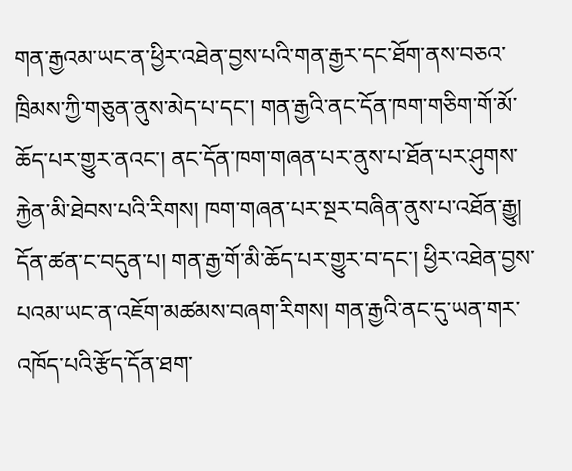གན་རྒྱའམ་ཡང་ན་ཕྱིར་འཐེན་བྱས་པའི་གན་རྒྱར་དང་ཐོག་ནས་བཅའ་ཁྲིམས་ཀྱི་གཅུན་ནུས་མེད་པ་དང་། གན་རྒྱའི་ནང་དོན་ཁག་གཅིག་གོ་མོ་ཆོད་པར་གྱུར་ནའང་། ནང་དོན་ཁག་གཞན་པར་ནུས་པ་ཐོན་པར་ཤུགས་རྐྱེན་མི་ཐེབས་པའི་རིགས། ཁག་གཞན་པར་སྔར་བཞིན་ནུས་པ་འཐོན་རྒྱུ།
དོན་ཚན་ང་བདུན་པ། གན་རྒྱ་གོ་མི་ཆོད་པར་གྱུར་བ་དང་། ཕྱིར་འཐེན་བྱས་པའམ་ཡང་ན་འཇོག་མཚམས་བཞག་རིགས། གན་རྒྱའི་ནང་དུ་ཡན་གར་འཁོད་པའི་རྩོད་དོན་ཐག་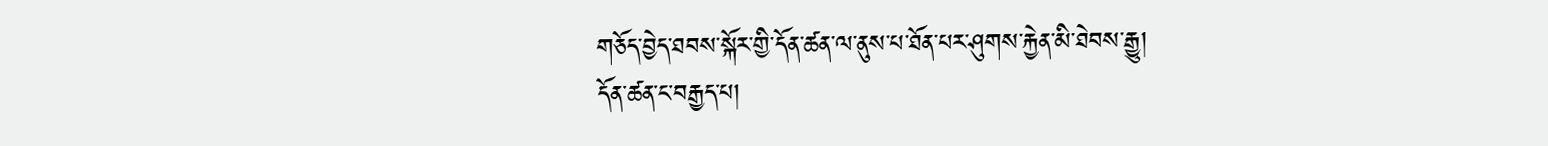གཅོད་བྱེད་ཐབས་སྐོར་གྱི་དོན་ཚན་ལ་ནུས་པ་ཐོན་པར་ཤུགས་རྐྱེན་མི་ཐེབས་རྒྱུ།
དོན་ཚན་ང་བརྒྱད་པ།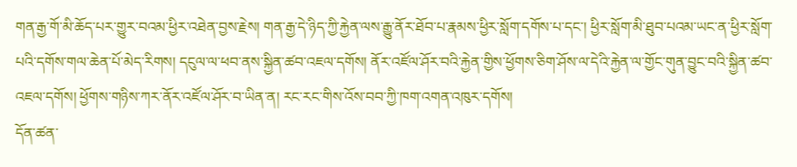གན་རྒྱ་གོ་མི་ཆོད་པར་གྱུར་བའམ་ཕྱིར་འཐེན་བྱས་རྗེས། གན་རྒྱ་དེ་ཉིད་ཀྱི་རྐྱེན་ལས་རྒྱུ་ནོར་ཐོབ་པ་རྣམས་ཕྱིར་སློག་དགོས་པ་དང་། ཕྱིར་སློག་མི་ཐུབ་པའམ་ཡང་ན་ཕྱིར་སློག་པའི་དགོས་གལ་ཆེན་པོ་མེད་རིགས། དངུལ་ལ་ཕབ་ནས་སྐྱིན་ཚབ་འཇལ་དགོས། ནོར་འཛོལ་ཤོར་བའི་རྐྱེན་གྱིས་ཕྱོགས་ཅིག་ཤོས་ལ་དེའི་རྐྱེན་ལ་གྱོང་གུན་བྱུང་བའི་སྐྱིན་ཚབ་འཇལ་དགོས། ཕྱོགས་གཉིས་ཀར་ནོར་འཛོལ་ཤོར་བ་ཡིན་ན། རང་རང་གིས་འོས་བབ་ཀྱི་ཁག་འགན་འཁུར་དགོས།
དོན་ཚན་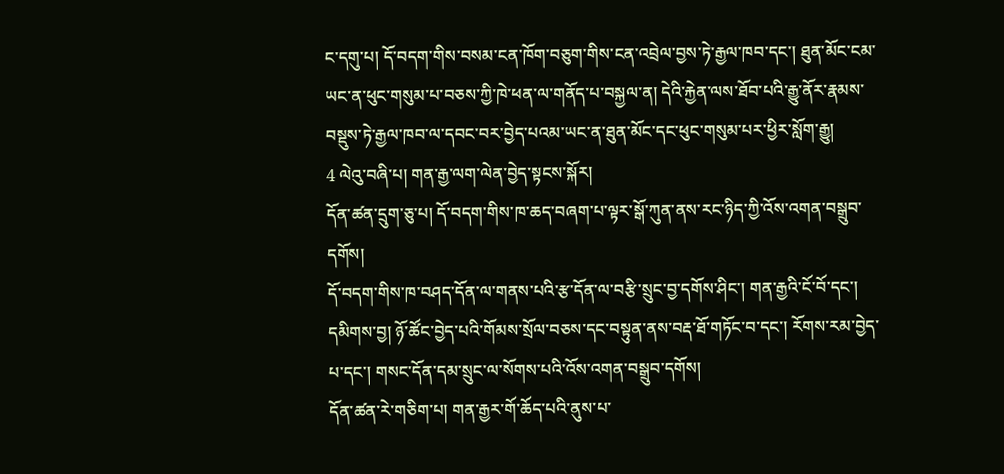ང་དགུ་པ། དོ་བདག་གིས་བསམ་ངན་ཁོག་བཅུག་གིས་ངན་འབྲེལ་བྱས་ཏེ་རྒྱལ་ཁབ་དང་། ཐུན་མོང་ངམ་ཡང་ན་ཕུང་གསུམ་པ་བཅས་ཀྱི་ཁེ་ཕན་ལ་གནོད་པ་བསྐྱལ་ན། དེའི་རྐྱེན་ལས་ཐོབ་པའི་རྒྱུ་ནོར་རྣམས་བསྡུས་ཏེ་རྒྱལ་ཁབ་ལ་དབང་བར་བྱེད་པའམ་ཡང་ན་ཐུན་མོང་དང་ཕུང་གསུམ་པར་ཕྱིར་སློག་རྒྱུ།
4 ལེའུ་བཞི་པ། གན་རྒྱ་ལག་ལེན་བྱེད་སྟངས་སྐོར།
དོན་ཚན་དྲུག་ཅུ་པ། དོ་བདག་གིས་ཁ་ཆད་བཞག་པ་ལྟར་སྒོ་ཀུན་ནས་རང་ཉིད་ཀྱི་འོས་འགན་བསྒྲུབ་དགོས།
དོ་བདག་གིས་ཁ་བཤད་དོན་ལ་གནས་པའི་རྩ་དོན་ལ་བརྩི་སྲུང་བྱ་དགོས་ཤིང་། གན་རྒྱའི་ངོ་བོ་དང་། དམིགས་བྱ། ཉོ་ཚོང་བྱེད་པའི་གོམས་སྲོལ་བཅས་དང་བསྟུན་ནས་བརྡ་ཐོ་གཏོང་བ་དང་། རོགས་རམ་བྱེད་པ་དང་། གསང་དོན་དམ་སྲུང་ལ་སོགས་པའི་འོས་འགན་བསྒྲུབ་དགོས།
དོན་ཚན་རེ་གཅིག་པ། གན་རྒྱར་གོ་ཆོད་པའི་ནུས་པ་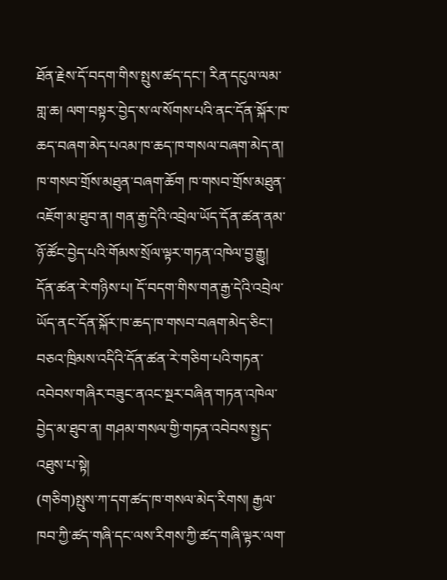ཐོན་རྗེས་དོ་བདག་གིས་སྤུས་ཚད་དང་། རིན་དངུལ་ལམ་གླ་ཆ། ལག་བསྟར་བྱེད་ས་ལ་སོགས་པའི་ནང་དོན་སྐོར་ཁ་ཆད་བཞག་མེད་པའམ་ཁ་ཆད་ཁ་གསལ་བཞག་མེད་ན། ཁ་གསབ་གྲོས་མཐུན་བཞག་ཆོག ཁ་གསབ་གྲོས་མཐུན་འཇོག་མ་ཐུབ་ན། གན་རྒྱ་དེའི་འབྲེལ་ཡོད་དོན་ཚན་ནམ་ཉོ་ཚོང་བྱེད་པའི་གོམས་སྲོལ་ལྟར་གཏན་འཁེལ་བྱ་རྒྱུ།
དོན་ཚན་རེ་གཉིས་པ། དོ་བདག་གིས་གན་རྒྱ་དེའི་འབྲེལ་ཡོད་ནང་དོན་སྐོར་ཁ་ཆད་ཁ་གསབ་བཞག་མེད་ཅིང་། བཅའ་ཁྲིམས་འདིའི་དོན་ཚན་རེ་གཅིག་པའི་གཏན་འབེབས་གཞིར་བཟུང་ནའང་སྔར་བཞིན་གཏན་འཁེལ་བྱེད་མ་ཐུབ་ན། གཤམ་གསལ་གྱི་གཏན་འབེབས་སྤྱད་འཐུས་པ་སྟེ།
(གཅིག)སྤུས་ཀ་དག་ཚད་ཁ་གསལ་མེད་རིགས། རྒྱལ་ཁབ་ཀྱི་ཚད་གཞི་དང་ལས་རིགས་ཀྱི་ཚད་གཞི་ལྟར་ལག་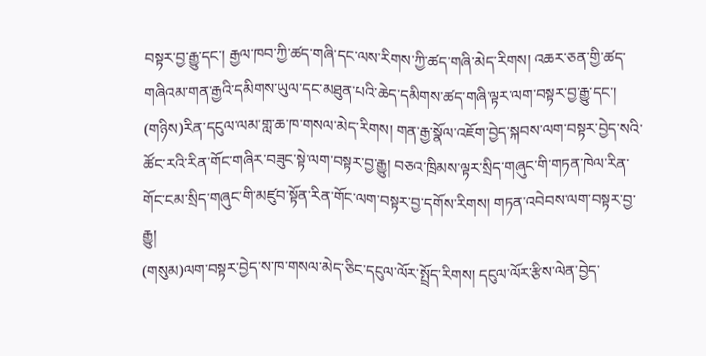བསྟར་བྱ་རྒྱུ་དང་། རྒྱལ་ཁབ་ཀྱི་ཚད་གཞི་དང་ལས་རིགས་ཀྱི་ཚད་གཞི་མེད་རིགས། འཆར་ཅན་གྱི་ཚད་གཞིའམ་གན་རྒྱའི་དམིགས་ཡུལ་དང་མཐུན་པའི་ཆེད་དམིགས་ཚད་གཞི་ལྟར་ལག་བསྟར་བྱ་རྒྱུ་དང་།
(གཉིས)རིན་དངུལ་ལམ་གླ་ཆ་ཁ་གསལ་མེད་རིགས། གན་རྒྱ་སྣོལ་འཇོག་བྱེད་སྐབས་ལག་བསྟར་བྱེད་སའི་ཚོང་རའི་རིན་གོང་གཞིར་བཟུང་སྟེ་ལག་བསྟར་བྱ་རྒྱུ། བཅའ་ཁྲིམས་ལྟར་སྲིད་གཞུང་གི་གཏན་ཁེལ་རིན་གོང་ངམ་སྲིད་གཞུང་གི་མཛུབ་སྟོན་རིན་གོང་ལག་བསྟར་བྱ་དགོས་རིགས། གཏན་འབེབས་ལག་བསྟར་བྱ་རྒྱུ།
(གསུམ)ལག་བསྟར་བྱེད་ས་ཁ་གསལ་མེད་ཅིང་དངུལ་ལོར་སྤྲོད་རིགས། དངུལ་ལོར་རྩིས་ལེན་བྱེད་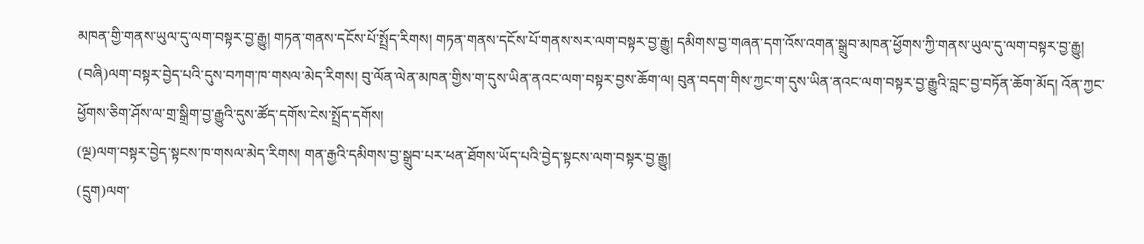མཁན་གྱི་གནས་ཡུལ་དུ་ལག་བསྟར་བྱ་རྒྱུ། གཏན་གནས་དངོས་པོ་སྤྲོད་རིགས། གཏན་གནས་དངོས་པོ་གནས་སར་ལག་བསྟར་བྱ་རྒྱུ། དམིགས་བྱ་གཞན་དག་འོས་འགན་སྒྲུབ་མཁན་ཕྱོགས་ཀྱི་གནས་ཡུལ་དུ་ལག་བསྟར་བྱ་རྒྱུ།
(བཞི)ལག་བསྟར་བྱེད་པའི་དུས་བཀག་ཁ་གསལ་མེད་རིགས། བུ་ལོན་ལེན་མཁན་གྱིས་ག་དུས་ཡིན་ནའང་ལག་བསྟར་བྱས་ཆོག་ལ། བུན་བདག་གིས་ཀྱང་ག་དུས་ཡིན་ནའང་ལག་བསྟར་བྱ་རྒྱུའི་བླང་བྱ་བཏོན་ཆོག་མོད། འོན་ཀྱང་ཕྱོགས་ཅིག་ཤོས་ལ་གྲ་སྒྲིག་བྱ་རྒྱུའི་དུས་ཚོད་དགོས་ངེས་སྤྲོད་དགོས།
(ལྔ)ལག་བསྟར་བྱེད་སྟངས་ཁ་གསལ་མེད་རིགས། གན་རྒྱའི་དམིགས་བྱ་སྒྲུབ་པར་ཕན་ཐོགས་ཡོད་པའི་བྱེད་སྟངས་ལག་བསྟར་བྱ་རྒྱུ།
(དྲུག)ལག་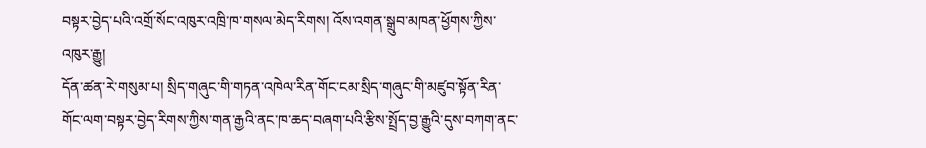བསྟར་བྱེད་པའི་འགྲོ་སོང་འཁུར་འཁྲི་ཁ་གསལ་མེད་རིགས། འོས་འགན་སྒྲུབ་མཁན་ཕྱོགས་ཀྱིས་འཁུར་རྒྱུ།
དོན་ཚན་རེ་གསུམ་པ། སྲིད་གཞུང་གི་གཏན་འཁེལ་རིན་གོང་ངམ་སྲིད་གཞུང་གི་མཛུབ་སྟོན་རིན་གོང་ལག་བསྟར་བྱེད་རིགས་ཀྱིས་གན་རྒྱའི་ནང་ཁ་ཆད་བཞག་པའི་རྩིས་སྤྲོད་བྱ་རྒྱུའི་དུས་བཀག་ནང་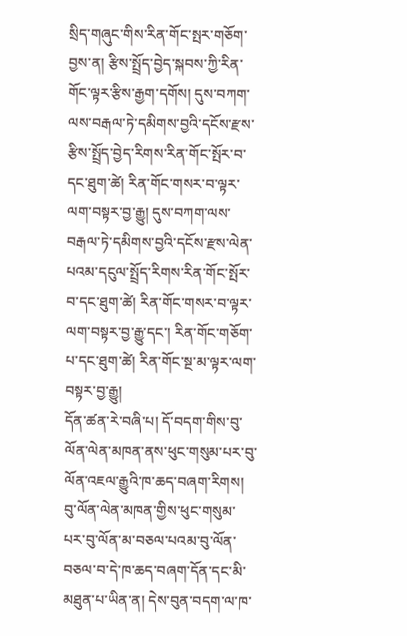སྲིད་གཞུང་གིས་རིན་གོང་སྤར་གཅོག་བྱས་ན། རྩིས་སྤྲོད་བྱེད་སྐབས་ཀྱི་རིན་གོང་ལྟར་རྩིས་རྒྱག་དགོས། དུས་བཀག་ལས་བརྒལ་ཏེ་དམིགས་བྱའི་དངོས་རྫས་རྩིས་སྤྲོད་བྱེད་རིགས་རིན་གོང་སྤོར་བ་དང་ཐུག་ཚེ། རིན་གོང་གསར་བ་ལྟར་ལག་བསྟར་བྱ་རྒྱུ། དུས་བཀག་ལས་བརྒལ་ཏེ་དམིགས་བྱའི་དངོས་རྫས་ལེན་པའམ་དངུལ་སྤྲོད་རིགས་རིན་གོང་སྤོར་བ་དང་ཐུག་ཚེ། རིན་གོང་གསར་བ་ལྟར་ལག་བསྟར་བྱ་རྒྱུ་དང་། རིན་གོང་གཅོག་པ་དང་ཐུག་ཚེ། རིན་གོང་སྔ་མ་ལྟར་ལག་བསྟར་བྱ་རྒྱུ།
དོན་ཚན་རེ་བཞི་པ། དོ་བདག་གིས་བུ་ལོན་ལེན་མཁན་ནས་ཕུང་གསུམ་པར་བུ་ལོན་འཇལ་རྒྱུའི་ཁ་ཆད་བཞག་རིགས། བུ་ལོན་ལེན་མཁན་གྱིས་ཕུང་གསུམ་པར་བུ་ལོན་མ་བཅལ་པའམ་བུ་ལོན་བཅལ་བ་དེ་ཁ་ཆད་བཞག་དོན་དང་མི་མཐུན་པ་ཡིན་ན། དེས་བུན་བདག་ལ་ཁ་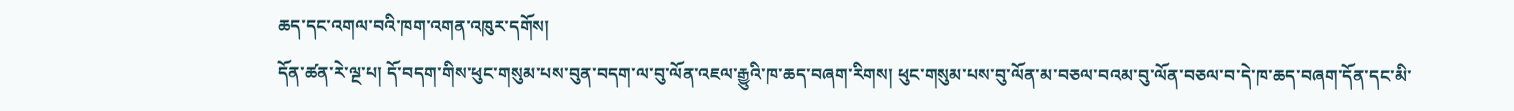ཆད་དང་འགལ་བའི་ཁག་འགན་འཁུར་དགོས།
དོན་ཚན་རེ་ལྔ་པ། དོ་བདག་གིས་ཕུང་གསུམ་པས་བུན་བདག་ལ་བུ་ལོན་འཇལ་རྒྱུའི་ཁ་ཆད་བཞག་རིགས། ཕུང་གསུམ་པས་བུ་ལོན་མ་བཅལ་བའམ་བུ་ལོན་བཅལ་བ་དེ་ཁ་ཆད་བཞག་དོན་དང་མི་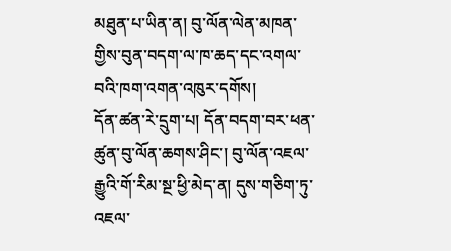མཐུན་པ་ཡིན་ན། བུ་ལོན་ལེན་མཁན་གྱིས་བུན་བདག་ལ་ཁ་ཆད་དང་འགལ་བའི་ཁག་འགན་འཁུར་དགོས།
དོན་ཚན་རེ་དྲུག་པ། དོན་བདག་བར་ཕན་ཚུན་བུ་ལོན་ཆགས་ཤིང་། བུ་ལོན་འཇལ་རྒྱུའི་གོ་རིམ་སྔ་ཕྱི་མེད་ན། དུས་གཅིག་ཏུ་འཇལ་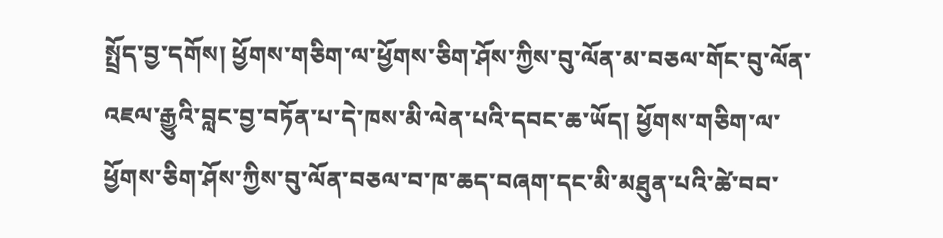སྤྲོད་བྱ་དགོས། ཕྱོགས་གཅིག་ལ་ཕྱོགས་ཅིག་ཤོས་ཀྱིས་བུ་ལོན་མ་བཅལ་གོང་བུ་ལོན་འཇལ་རྒྱུའི་བླང་བྱ་བཏོན་པ་དེ་ཁས་མི་ལེན་པའི་དབང་ཆ་ཡོད། ཕྱོགས་གཅིག་ལ་ཕྱོགས་ཅིག་ཤོས་ཀྱིས་བུ་ལོན་བཅལ་བ་ཁ་ཆད་བཞག་དང་མི་མཐུན་པའི་ཚེ་བབ་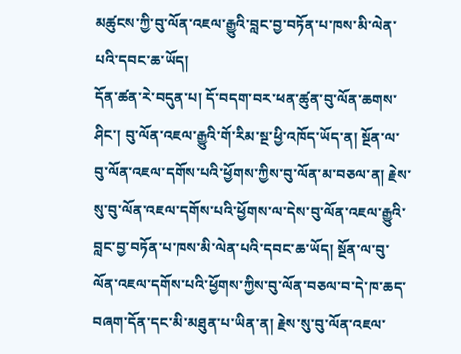མཚུངས་ཀྱི་བུ་ལོན་འཇལ་རྒྱུའི་བླང་བྱ་བཏོན་པ་ཁས་མི་ལེན་པའི་དབང་ཆ་ཡོད།
དོན་ཚན་རེ་བདུན་པ། དོ་བདག་བར་ཕན་ཚུན་བུ་ལོན་ཆགས་ཤིང་། བུ་ལོན་འཇལ་རྒྱུའི་གོ་རིམ་སྔ་ཕྱི་འཁོད་ཡོད་ན། སྔོན་ལ་བུ་ལོན་འཇལ་དགོས་པའི་ཕྱོགས་ཀྱིས་བུ་ལོན་མ་བཅལ་ན། རྗེས་སུ་བུ་ལོན་འཇལ་དགོས་པའི་ཕྱོགས་ལ་དེས་བུ་ལོན་འཇལ་རྒྱུའི་བླང་བྱ་བཏོན་པ་ཁས་མི་ལེན་པའི་དབང་ཆ་ཡོད། སྔོན་ལ་བུ་ལོན་འཇལ་དགོས་པའི་ཕྱོགས་ཀྱིས་བུ་ལོན་བཅལ་བ་དེ་ཁ་ཆད་བཞག་དོན་དང་མི་མཐུན་པ་ཡིན་ན། རྗེས་སུ་བུ་ལོན་འཇལ་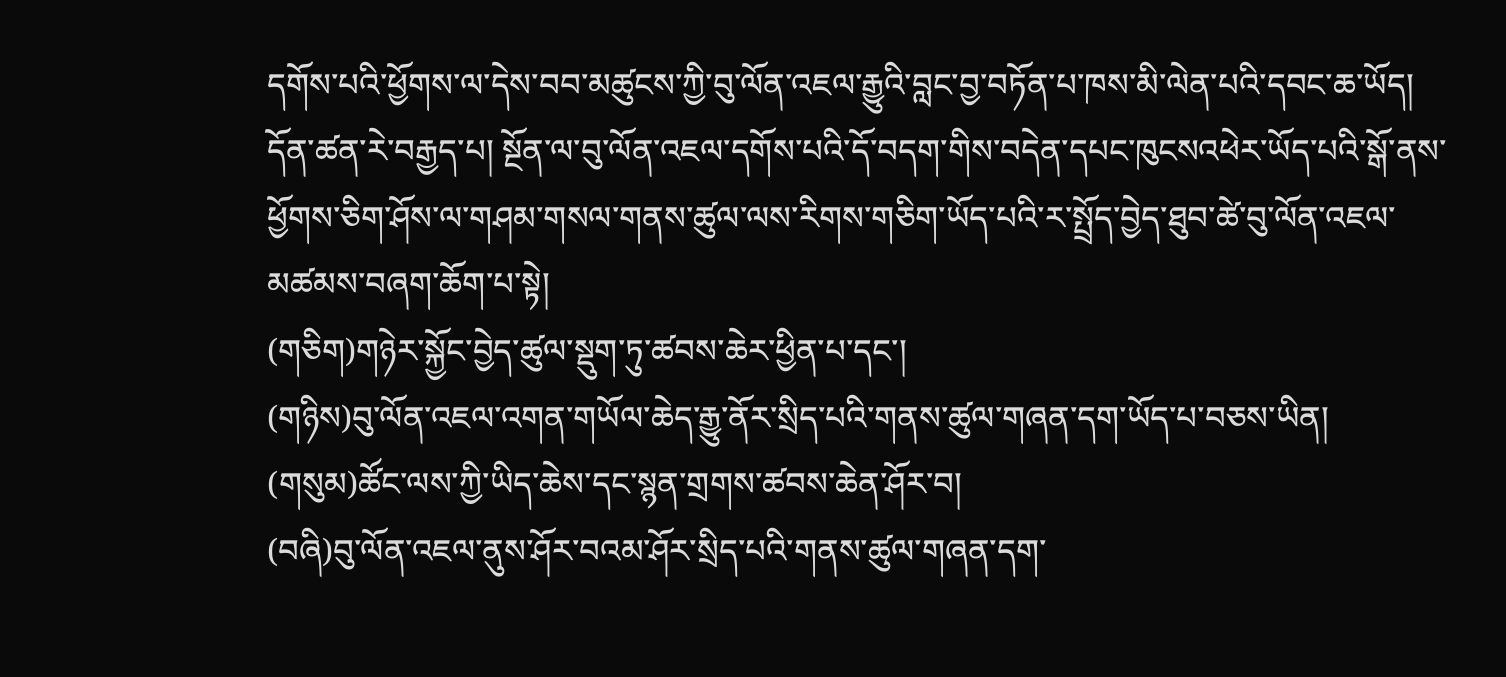དགོས་པའི་ཕྱོགས་ལ་དེས་བབ་མཚུངས་ཀྱི་བུ་ལོན་འཇལ་རྒྱུའི་བླང་བྱ་བཏོན་པ་ཁས་མི་ལེན་པའི་དབང་ཆ་ཡོད།
དོན་ཚན་རེ་བརྒྱད་པ། སྔོན་ལ་བུ་ལོན་འཇལ་དགོས་པའི་དོ་བདག་གིས་བདེན་དཔང་ཁུངསའཕེར་ཡོད་པའི་སྒོ་ནས་ཕྱོགས་ཅིག་ཤོས་ལ་གཤམ་གསལ་གནས་ཚུལ་ལས་རིགས་གཅིག་ཡོད་པའི་ར་སྤྲོད་བྱེད་ཐུབ་ཚེ་བུ་ལོན་འཇལ་མཚམས་བཞག་ཆོག་པ་སྟེ།
(གཅིག)གཉེར་སྐྱོང་བྱེད་ཚུལ་སྡུག་ཏུ་ཚབས་ཆེར་ཕྱིན་པ་དང་།
(གཉིས)བུ་ལོན་འཇལ་འགན་གཡོལ་ཆེད་རྒྱུ་ནོར་སྲིད་པའི་གནས་ཚུལ་གཞན་དག་ཡོད་པ་བཅས་ཡིན།
(གསུམ)ཚོང་ལས་ཀྱི་ཡིད་ཆེས་དང་སྙན་གྲགས་ཚབས་ཆེན་ཤོར་བ།
(བཞི)བུ་ལོན་འཇལ་ནུས་ཤོར་བའམ་ཤོར་སྲིད་པའི་གནས་ཚུལ་གཞན་དག་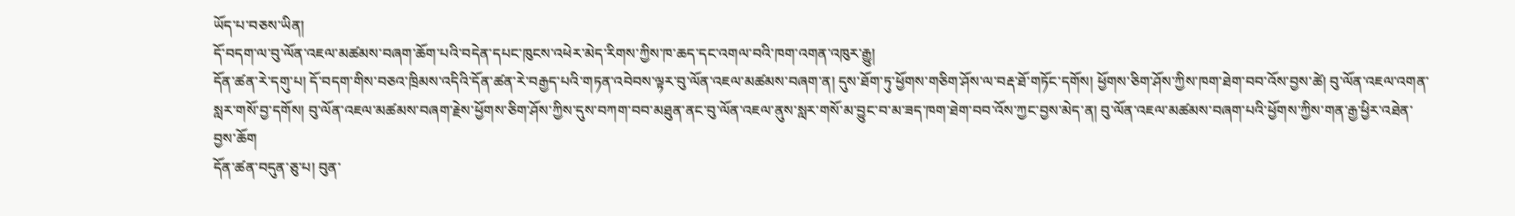ཡོད་པ་བཅས་ཡིན།
དོ་བདག་ལ་བུ་ལོན་འཇལ་མཚམས་བཞག་ཆོག་པའི་བདེན་དཔང་ཁུངས་འཕེར་མེད་རིགས་ཀྱིས་ཁ་ཆད་དང་འགལ་བའི་ཁག་འགན་འཁུར་རྒྱུ།
དོན་ཚན་རེ་དགུ་པ། དོ་བདག་གིས་བཅའ་ཁྲིམས་འདིའི་དོན་ཚན་རེ་བརྒྱད་པའི་གཏན་འབེབས་ལྟར་བུ་ལོན་འཇལ་མཚམས་བཞག་ན། དུས་ཐོག་ཏུ་ཕྱོགས་གཅིག་ཤོས་ལ་བརྡ་ཐོ་གཏོང་དགོས། ཕྱོགས་ཅིག་ཤོས་ཀྱིས་ཁག་ཐེག་བབ་འོས་བྱས་ཚེ། བུ་ལོན་འཇལ་འགན་སླར་གསོ་བྱ་དགོས། བུ་ལོན་འཇལ་མཚམས་བཞག་རྗེས་ཕྱོགས་ཅིག་ཤོས་ཀྱིས་དུས་བཀག་བབ་མཐུན་ནང་བུ་ལོན་འཇལ་ནུས་སླར་གསོ་མ་བྱུང་བ་མ་ཟད་ཁག་ཐེག་བབ་འོས་ཀྱང་བྱས་མེད་ན། བུ་ལོན་འཇལ་མཚམས་བཞག་པའི་ཕྱོགས་ཀྱིས་གན་རྒྱ་ཕྱིར་འཐེན་བྱས་ཆོག
དོན་ཚན་བདུན་ཅུ་པ། བུན་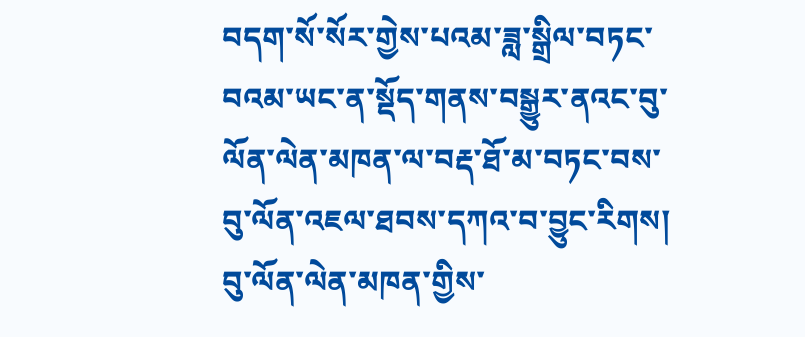བདག་སོ་སོར་གྱེས་པའམ་ཟླ་སྒྲིལ་བཏང་བའམ་ཡང་ན་སྡོད་གནས་བསྒྱུར་ནའང་བུ་ལོན་ལེན་མཁན་ལ་བརྡ་ཐོ་མ་བཏང་བས་བུ་ལོན་འཇལ་ཐབས་དཀའ་བ་བྱུང་རིགས། བུ་ལོན་ལེན་མཁན་གྱིས་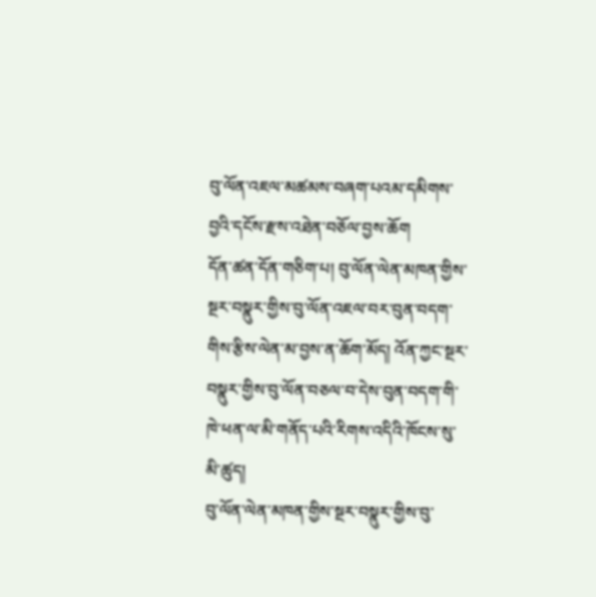བུ་ལོན་འཇལ་མཚམས་བཞག་པའམ་དམིགས་བྱའི་དངོས་རྫས་འཐེན་བཅོལ་བྱས་ཆོག
དོན་ཚན་དོན་གཅིག་པ། བུ་ལོན་ལེན་མཁན་གྱིས་སྔར་བསྣུར་གྱིས་བུ་ལོན་འཇལ་བར་བུན་བདག་གིས་རྩིས་ལེན་མ་བྱས་ན་ཆོག་མོད། འོན་ཀྱང་སྔར་བསྣུར་གྱིས་བུ་ལོན་བཅལ་བ་དེས་བུན་བདག་གི་ཁེ་ཕན་ལ་མི་གནོད་པའི་རིགས་འདིའི་ཁོངས་སུ་མི་ཚུད།
བུ་ལོན་ལེན་མཁན་གྱིས་སྔར་བསྣུར་གྱིས་བུ་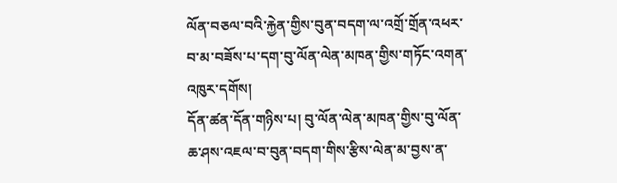ལོན་བཅལ་བའི་རྐྱེན་གྱིས་བུན་བདག་ལ་འགྲོ་གྲོན་འཕར་བ་མ་བཟོས་པ་དག་བུ་ལོན་ལེན་མཁན་གྱིས་གཏོང་འགན་འཁུར་དགོས།
དོན་ཚན་དོན་གཉིས་པ། བུ་ལོན་ལེན་མཁན་གྱིས་བུ་ལོན་ཆ་ཤས་འཇལ་བ་བུན་བདག་གིས་རྩིས་ལེན་མ་བྱས་ན་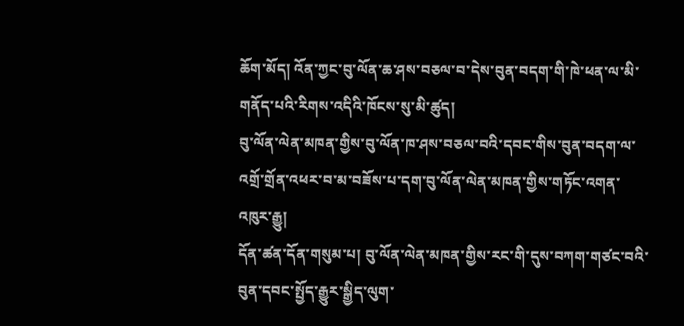ཆོག་མོད། འོན་ཀྱང་བུ་ལོན་ཆ་ཤས་བཅལ་བ་དེས་བུན་བདག་གི་ཁེ་ཕན་ལ་མི་གནོད་པའི་རིགས་འདིའི་ཁོངས་སུ་མི་ཚུད།
བུ་ལོན་ལེན་མཁན་གྱིས་བུ་ལོན་ཁ་ཤས་བཅལ་བའི་དབང་གིས་བུན་བདག་ལ་འགྲོ་གྲོན་འཕར་བ་མ་བཟོས་པ་དག་བུ་ལོན་ལེན་མཁན་གྱིས་གཏོང་འགན་འཁུར་རྒྱུ།
དོན་ཚན་དོན་གསུམ་པ། བུ་ལོན་ལེན་མཁན་གྱིས་རང་གི་དུས་བཀག་གཙང་བའི་བུན་དབང་སྤྱོད་རྒྱུར་སྒྱིད་ལུག་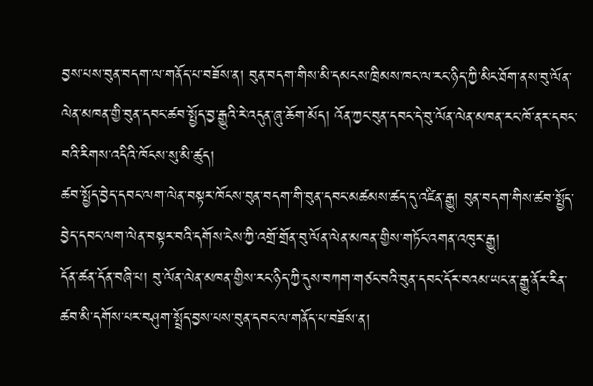བྱས་པས་བུན་བདག་ལ་གནོད་པ་བཟོས་ན། བུན་བདག་གིས་མི་དམངས་ཁྲིམས་ཁང་ལ་རང་ཉིད་ཀྱི་མིང་ཐོག་ནས་བུ་ལོན་ལེན་མཁན་གྱི་བུན་དབང་ཚབ་སྤྱོད་བྱ་རྒྱུའི་རེ་འདུན་ཞུ་ཆོག་མོད། འོན་ཀྱང་བུན་དབང་དེ་བུ་ལོན་ལེན་མཁན་རང་ཁོ་ནར་དབང་བའི་རིགས་འདིའི་ཁོངས་སུ་མི་ཚུད།
ཚབ་སྤྱོད་བྱེད་དབང་ལག་ལེན་བསྟར་ཁོངས་བུན་བདག་གི་བུན་དབང་མཚམས་ཚད་དུ་འཛིན་རྒྱུ། བུན་བདག་གིས་ཚབ་སྤྱོད་བྱེད་དབང་ལག་ལེན་བསྟར་བའི་དགོས་ངེས་ཀྱི་འགྲོ་གྲོན་བུ་ལོན་ལེན་མཁན་གྱིས་གཏོང་འགན་འཁུར་རྒྱུ།
དོན་ཚན་དོན་བཞི་པ། བུ་ལོན་ལེན་མཁན་གྱིས་རང་ཉིད་ཀྱི་དུས་བཀག་གཙང་བའི་བུན་དབང་དོར་བའམ་ཡང་ན་རྒྱུ་ནོར་རིན་ཚབ་མི་དགོས་པར་བཤུག་སྤྲོད་བྱས་པས་བུན་དབང་ལ་གནོད་པ་བཟོས་ན།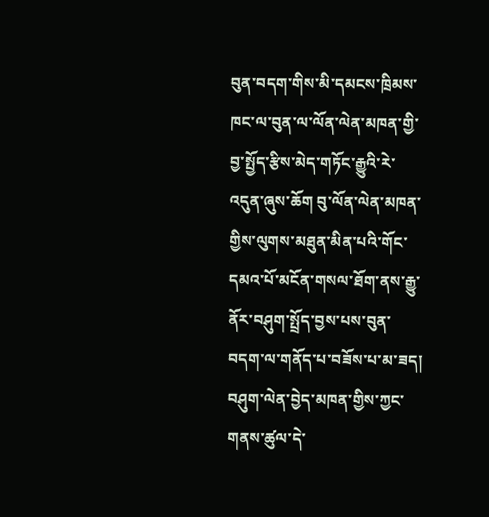བུན་བདག་གིས་མི་དམངས་ཁྲིམས་ཁང་ལ་བུན་ལ་ལོན་ལེན་མཁན་གྱི་བྱ་སྤྱོད་རྩིས་མེད་གཏོང་རྒྱུའི་རེ་འདུན་ཞུས་ཆོག བུ་ལོན་ལེན་མཁན་གྱིས་ལུགས་མཐུན་མིན་པའི་གོང་དམའ་པོ་མངོན་གསལ་ཐོག་ནས་རྒྱུ་ནོར་བཤུག་སྤྲོད་བྱས་པས་བུན་བདག་ལ་གནོད་པ་བཟོས་པ་མ་ཟད། བཤུག་ལེན་བྱེད་མཁན་གྱིས་ཀྱང་གནས་ཚུལ་དེ་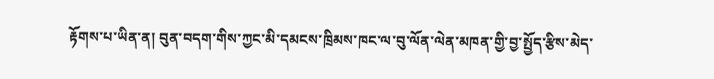རྟོགས་པ་ཡིན་ན། བུན་བདག་གིས་ཀྱང་མི་དམངས་ཁྲིམས་ཁང་ལ་བུ་ལོན་ལེན་མཁན་གྱི་བྱ་སྤྱོད་རྩིས་མེད་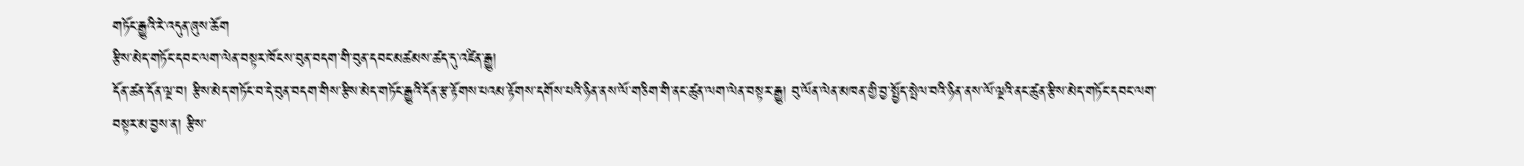གཏོང་རྒྱུའི་རེ་འདུན་ཞུས་ཆོག
རྩིས་མེད་གཏོང་དབང་ལག་ལེན་བསྟར་ཁོངས་བུན་བདག་གི་བུན་དབང་མཚམས་ཚད་དུ་འཛིན་རྒྱུ།
དོན་ཚན་དོན་ལྔ་བ། རྩིས་མེད་གཏོང་བ་དེ་བུན་བདག་གིས་རྩིས་མེད་གཏོང་རྒྱུའི་དོན་རྩ་རྟོགས་པའམ་རྟོགས་དགོས་པའི་ཉིན་ནས་ལོ་གཅིག་གི་ནང་ཚུན་ལག་ལེན་བསྟར་རྒྱུ། བུ་ལོན་ལེན་མཁན་གྱི་བྱ་སྤྱོད་སྤེལ་བའི་ཉིན་ནས་ལོ་ལྔའི་ནང་ཚུན་རྩིས་མེད་གཏོང་དབང་ལག་བསྟར་མ་བྱས་ན། རྩིས་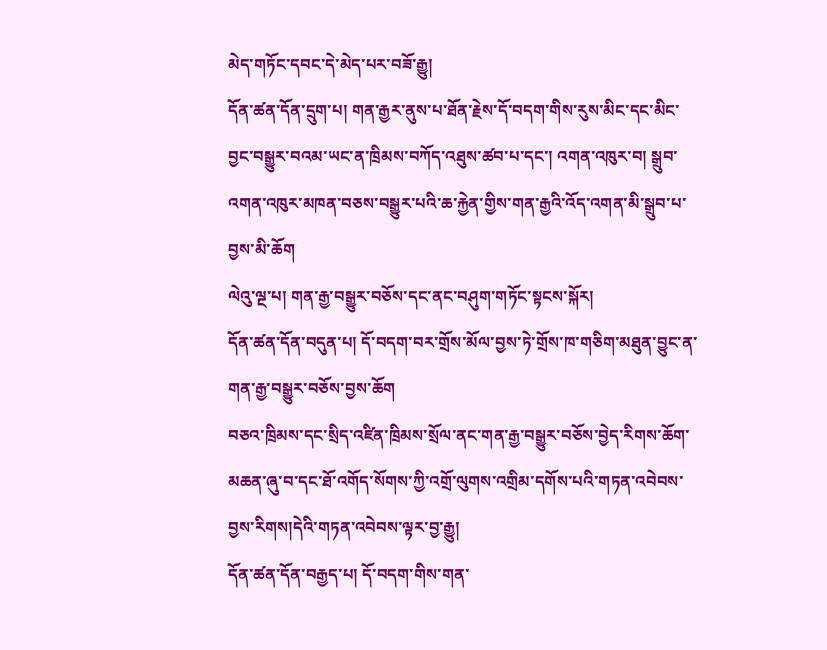མེད་གཏོང་དབང་དེ་མེད་པར་བཟོ་རྒྱུ།
དོན་ཚན་དོན་དྲུག་པ། གན་རྒྱར་ནུས་པ་ཐོན་རྗེས་དོ་བདག་གིས་རུས་མིང་དང་མིང་བྱང་བསྒྱུར་བའམ་ཡང་ན་ཁྲིམས་བཀོད་འཐུས་ཚབ་པ་དང་། འགན་འཁུར་བ། སྒྲུབ་འགན་འཁུར་མཁན་བཅས་བསྒྱུར་པའི་ཆ་རྐྱེན་གྱིས་གན་རྒྱའི་འོད་འགན་མི་སྒྲུབ་པ་བྱས་མི་ཆོག
ལེའུ་ལྔ་པ། གན་རྒྱ་བསྒྱུར་བཅོས་དང་ནང་བཤུག་གཏོང་སྟངས་སྐོར།
དོན་ཚན་དོན་བདུན་པ། དོ་བདག་བར་གྲོས་མོལ་བྱས་ཏེ་གྲོས་ཁ་གཅིག་མཐུན་བྱུང་ན་གན་རྒྱ་བསྒྱུར་བཅོས་བྱས་ཆོག
བཅའ་ཁྲིམས་དང་སྲིད་འཛིན་ཁྲིམས་སྲོལ་ནང་གན་རྒྱ་བསྒྱུར་བཅོས་བྱེད་རིགས་ཆོག་མཆན་ཞུ་བ་དང་ཐོ་འགོད་སོགས་ཀྱི་འགྲོ་ལུགས་འགྲིམ་དགོས་པའི་གཏན་འབེབས་བྱས་རིགས།དེའི་གཏན་འབེབས་ལྟར་བྱ་རྒྱུ།
དོན་ཚན་དོན་བརྒྱད་པ། དོ་བདག་གིས་གན་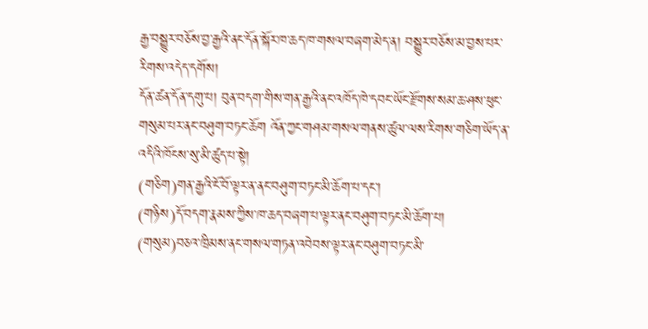རྒྱ་བསྒྱུར་བཅོས་བྱ་རྒྱའི་ནང་དོན་སྐོར་ཁ་ཆད་ཁ་གསལ་བཞག་མེད་ན། བསྒྱུར་བཅོས་མ་བྱས་པར་རིགས་འདེད་དགོས།
དོན་ཚན་དོན་དགུ་པ། བུན་བདག་གིས་གན་རྒྱའི་ནང་འཁོད་ཁེ་དབང་ཡོང་རྫོགས་སམ་ཆ་ཤས་ཕུང་གསུམ་པར་ནང་བཤུག་བཏང་ཆོག འོན་ཀྱང་གཤམ་གསལ་གནས་ཚུལ་ལས་རིགས་གཅིག་ཡོད་ན་འདིའི་ཁོངས་སུ་མི་ཚུད་པ་སྟེ།
(གཅིག)གན་རྒྱའི་ངོ་བོ་ལྟར་ན་ནང་བཤུག་བཏང་མི་ཆོག་པ་དང་།
(གཉིས)དོ་བདག་རྣམས་ཀྱིས་ཁ་ཆད་བཞག་པ་ལྟར་ནང་བཤུག་བཏང་མི་ཆོག་པ།
(གསུམ)བཅའ་ཁྲིམས་ནང་གསལ་གཏན་འབེབས་ལྟར་ནང་བཤུག་བཏང་མི་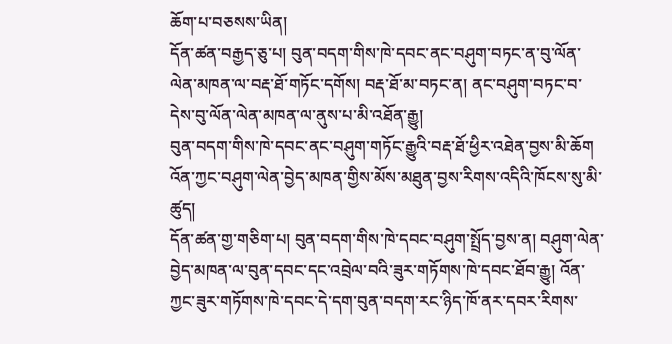ཆོག་པ་བཅསས་ཡིན།
དོན་ཚན་བརྒྱད་ཅུ་པ། བུན་བདག་གིས་ཁེ་དབང་ནང་བཤུག་བཏང་ན་བུ་ལོན་ལེན་མཁན་ལ་བརྡ་ཐོ་གཏོང་དགོས། བརྡ་ཐོ་མ་བཏང་ན། ནང་བཤུག་བཏང་བ་དེས་བུ་ལོན་ལེན་མཁན་ལ་ནུས་པ་མི་འཐོན་རྒྱུ།
བུན་བདག་གིས་ཁེ་དབང་ནང་བཤུག་གཏོང་རྒྱུའི་བརྡ་ཐོ་ཕྱིར་འཐེན་བྱས་མི་ཆོག འོན་ཀྱང་བཤུག་ལེན་བྱེད་མཁན་གྱིས་མོས་མཐུན་བྱས་རིགས་འདིའི་ཁོངས་སུ་མི་ཚུད།
དོན་ཚན་གྱ་གཅིག་པ། བུན་བདག་གིས་ཁེ་དབང་བཤུག་སྤྲོད་བྱས་ན། བཤུག་ལེན་བྱེད་མཁན་ལ་བུན་དབང་དང་འབྲེལ་བའི་ཟུར་གཏོགས་ཁེ་དབང་ཐོབ་རྒྱུ། འོན་ཀྱང་ཟུར་གཏོགས་ཁེ་དབང་དེ་དག་བུན་བདག་རང་ཉིད་ཁོ་ནར་དབར་རིགས་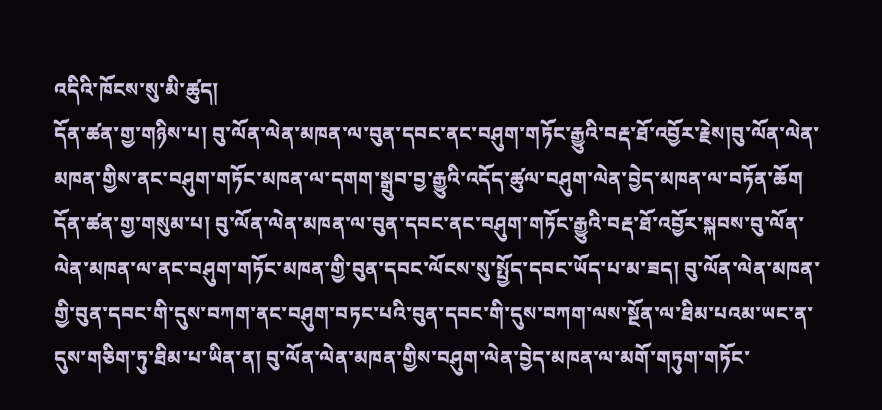འདིའི་ཁོངས་སུ་མི་ཚུད།
དོན་ཚན་གྱ་གཉིས་པ། བུ་ལོན་ལེན་མཁན་ལ་བུན་དབང་ནང་བཤུག་གཏོང་རྒྱུའི་བརྡ་ཐོ་འབྱོར་རྗེས།བུ་ལོན་ལེན་མཁན་གྱིས་ནང་བཤུག་གཏོང་མཁན་ལ་དགག་སྒྲུབ་བྱ་རྒྱུའི་འདོད་ཚུལ་བཤུག་ལེན་བྱེད་མཁན་ལ་བཏོན་ཆོག
དོན་ཚན་གྱ་གསུམ་པ། བུ་ལོན་ལེན་མཁན་ལ་བུན་དབང་ནང་བཤུག་གཏོང་རྒྱུའི་བརྡ་ཐོ་འབྱོར་སྐབས་བུ་ལོན་ལེན་མཁན་ལ་ནང་བཤུག་གཏོང་མཁན་གྱི་བུན་དབང་ལོངས་སུ་སྤྱོད་དབང་ཡོད་པ་མ་ཟད། བུ་ལོན་ལེན་མཁན་གྱི་བུན་དབང་གི་དུས་བཀག་ནང་བཤུག་བཏང་པའི་བུན་དབང་གི་དུས་བཀག་ལས་སྔོན་ལ་ཐིམ་པའམ་ཡང་ན་དུས་གཅིག་ཏུ་ཐིམ་པ་ཡིན་ན། བུ་ལོན་ལེན་མཁན་གྱིས་བཤུག་ལེན་བྱེད་མཁན་ལ་མགོ་གཏུག་གཏོང་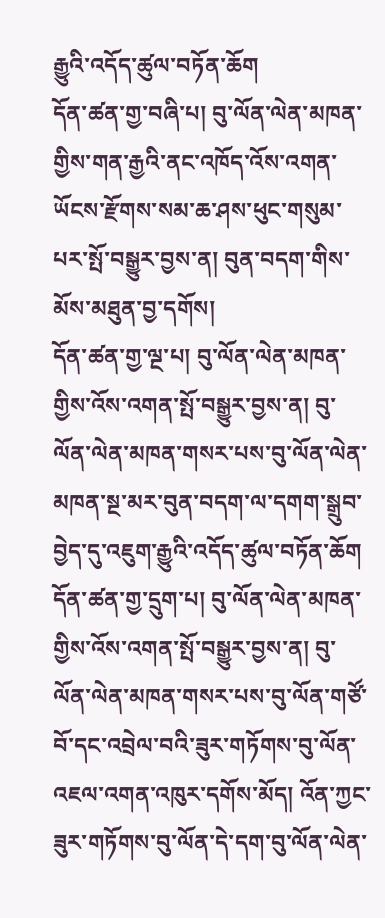རྒྱུའི་འདོད་ཚུལ་བཏོན་ཆོག
དོན་ཚན་གྱ་བཞི་པ། བུ་ལོན་ལེན་མཁན་གྱིས་གན་རྒྱའི་ནང་འཁོད་འོས་འགན་ཡོངས་རྫོགས་སམ་ཆ་ཤས་ཕུང་གསུམ་པར་སྤོ་བསྒྱུར་བྱས་ན། བུན་བདག་གིས་མོས་མཐུན་བྱ་དགོས།
དོན་ཚན་གྱ་ལྔ་པ། བུ་ལོན་ལེན་མཁན་གྱིས་འོས་འགན་སྤོ་བསྒྱུར་བྱས་ན། བུ་ལོན་ལེན་མཁན་གསར་པས་བུ་ལོན་ལེན་མཁན་སྔ་མར་བུན་བདག་ལ་དགག་སྒྲུབ་བྱེད་དུ་འཇུག་རྒྱུའི་འདོད་ཚུལ་བཏོན་ཆོག
དོན་ཚན་གྱ་དྲུག་པ། བུ་ལོན་ལེན་མཁན་གྱིས་འོས་འགན་སྤོ་བསྒྱུར་བྱས་ན། བུ་ལོན་ལེན་མཁན་གསར་པས་བུ་ལོན་གཙོ་བོ་དང་འབྲེལ་བའི་ཟུར་གཏོགས་བུ་ལོན་འཇལ་འགན་འཁུར་དགོས་མོད། འོན་ཀྱང་ཟུར་གཏོགས་བུ་ལོན་དེ་དག་བུ་ལོན་ལེན་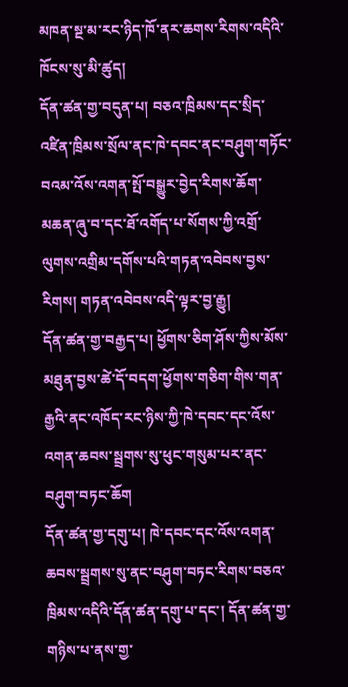མཁན་སྔ་མ་རང་ཉིད་ཁོ་ནར་ཆགས་རིགས་འདིའི་ཁོངས་སུ་མི་ཚུད།
དོན་ཚན་གྱ་བདུན་པ། བཅའ་ཁྲིམས་དང་སྲིད་འཛིན་ཁྲིམས་སྲོལ་ནང་ཁེ་དབང་ནང་བཤུག་གཏོང་བའམ་འོས་འགན་སྤོ་བསྒྱུར་བྱེད་རིགས་ཆོག་མཆན་ཞུ་བ་དང་ཐོ་འགོད་པ་སོགས་ཀྱི་འགྲོ་ལུགས་འགྲིམ་དགོས་པའི་གཏན་འབེབས་བྱས་རིགས། གཏན་འབེབས་འདི་ལྟར་བྱ་རྒྱུ།
དོན་ཚན་གྱ་བརྒྱད་པ། ཕྱོགས་ཅིག་ཤོས་ཀྱིས་མོས་མཐུན་བྱས་ཚེ་དོ་བདག་ཕྱོགས་གཅིག་གིས་གན་རྒྱའི་ནང་འཁོད་རང་ཉིས་ཀྱི་ཁེ་དབང་དང་འོས་འགན་ཆབས་སྦྲགས་སུ་ཕུང་གསུམ་པར་ནང་བཤུག་བཏང་ཆོག
དོན་ཚན་གྱ་དགུ་པ། ཁེ་དབང་དང་འོས་འགན་ཆབས་སྦྲགས་སུ་ནང་བཤུག་བཏང་རིགས་བཅའ་ཁྲིམས་འདིའི་དོན་ཚན་དགུ་པ་དང་། དོན་ཚན་གྱ་གཉིས་པ་ནས་གྱ་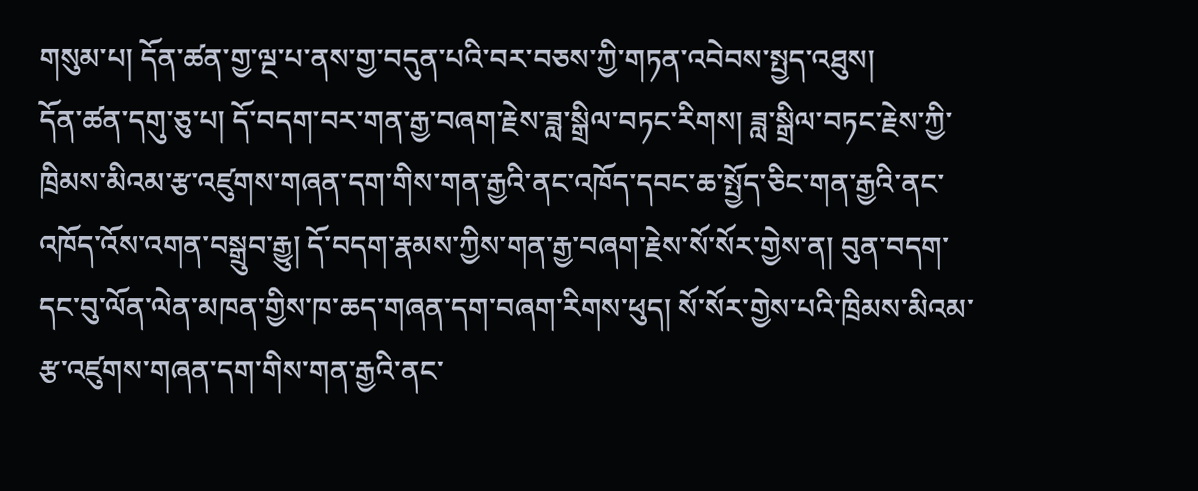གསུམ་པ། དོན་ཚན་གྱ་ལྔ་པ་ནས་གྱ་བདུན་པའི་བར་བཅས་ཀྱི་གཏན་འབེབས་སྤྱད་འཐུས།
དོན་ཚན་དགུ་ཅུ་པ། དོ་བདག་བར་གན་རྒྱ་བཞག་རྗེས་ཟླ་སྒྲིལ་བཏང་རིགས། ཟླ་སྒྲིལ་བཏང་རྗེས་ཀྱི་ཁྲིམས་མིའམ་རྩ་འཛུགས་གཞན་དག་གིས་གན་རྒྱའི་ནང་འཁོད་དབང་ཆ་སྤྱོད་ཅིང་གན་རྒྱའི་ནང་འཁོད་འོས་འགན་བསྒྲུབ་རྒྱུ། དོ་བདག་རྣམས་ཀྱིས་གན་རྒྱ་བཞག་རྗེས་སོ་སོར་གྱེས་ན། བུན་བདག་དང་བུ་ལོན་ལེན་མཁན་གྱིས་ཁ་ཆད་གཞན་དག་བཞག་རིགས་ཕུད། སོ་སོར་གྱེས་པའི་ཁྲིམས་མིའམ་རྩ་འཛུགས་གཞན་དག་གིས་གན་རྒྱའི་ནང་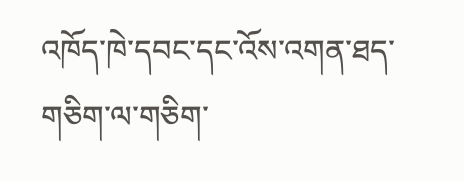འཁོད་ཁེ་དབང་དང་འོས་འགན་ཐད་གཅིག་ལ་གཅིག་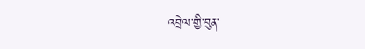འབྲེལ་གྱི་བུན་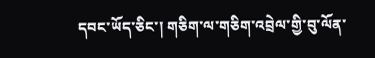དབང་ཡོད་ཅིང་། གཅིག་ལ་གཅིག་འབྲེལ་གྱི་བུ་ལོན་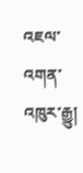འཇལ་འགན་འཁུར་རྒྱུ།